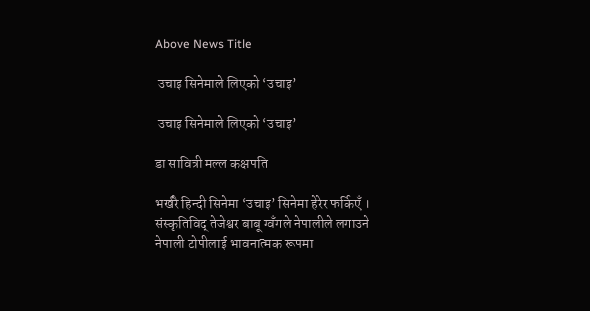Above News Title

 उचाइ सिनेमाले लिएको ‘उचाइ’

 उचाइ सिनेमाले लिएको ‘उचाइ’

डा सावित्री मल्ल कक्षपति

भर्खरै हिन्दी सिनेमा ‘उचाइ’ सिनेमा हेरेर फर्किएँ । संस्कृतिविद् तेजेश्वर बाबू ग्वँगले नेपालीले लगाउने नेपाली टोपीलाई भावनात्मक रूपमा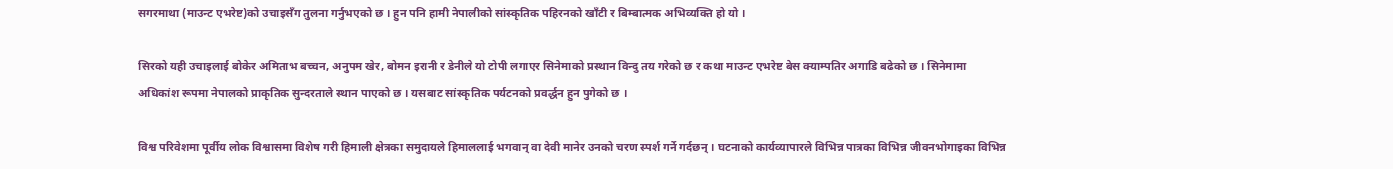सगरमाथा (माउन्ट एभरेष्ट)को उचाइसँग तुलना गर्नुभएको छ । हुन पनि हामी नेपालीको सांस्कृतिक पहिरनको खाँटी र बिम्बात्मक अभिव्यक्ति हो यो ।

सिरको यही उचाइलाई बोकेर अमिताभ बच्चन, अनुपम खेर, बोमन इरानी र डेनीले यो टोपी लगाएर सिनेमाको प्रस्थान विन्दु तय गरेको छ र कथा माउन्ट एभरेष्ट बेस क्याम्पतिर अगाडि बढेको छ । सिनेमामा अधिकांश रूपमा नेपालको प्राकृतिक सुन्दरताले स्थान पाएको छ । यसबाट सांस्कृतिक पर्यटनको प्रवर्द्धन हुन पुगेको छ ।

विश्व परिवेशमा पूर्वीय लोक विश्वासमा विशेष गरी हिमाली क्षेत्रका समुदायले हिमाललाई भगवान् वा देवी मानेर उनको चरण स्पर्श गर्ने गर्दछन् । घटनाको कार्यव्यापारले विभिन्न पात्रका विभिन्न जीवनभोगाइका विभिन्न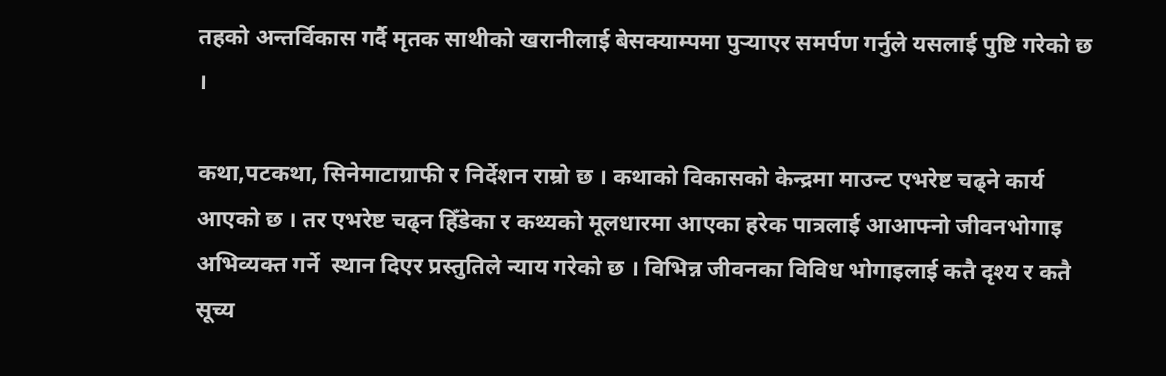तहको अन्तर्विकास गर्दै मृतक साथीको खरानीलाई बेसक्याम्पमा पुर्‍याएर समर्पण गर्नुले यसलाई पुष्टि गरेको छ ।

कथा,पटकथा, सिनेमाटाग्राफी र निर्देशन राम्रो छ । कथाको विकासको केन्द्रमा माउन्ट एभरेष्ट चढ्ने कार्य आएको छ । तर एभरेष्ट चढ्न हिँडेका र कथ्यको मूलधारमा आएका हरेक पात्रलाई आआफ्नो जीवनभोगाइ अभिव्यक्त गर्ने  स्थान दिएर प्रस्तुतिले न्याय गरेको छ । विभिन्न जीवनका विविध भोगाइलाई कतै दृश्य र कतै सूच्य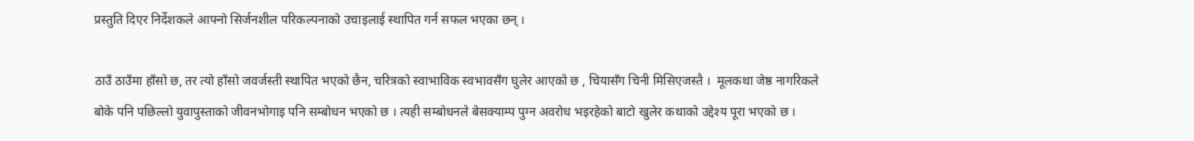प्रस्तुति दिएर निर्देशकले आफ्नो सिर्जनशील परिकल्पनाको उचाइलाई स्थापित गर्न सफल भएका छन् ।

ठाउँ ठाउँमा हाँसो छ, तर त्यो हाँसो जवर्जस्ती स्थापित भएको छैन, चरित्रको स्वाभाविक स्वभावसँग घुलेर आएको छ , चियासँग चिनी मिसिएजस्तै ।  मूलकथा जेष्ठ नागरिकले बोके पनि पछिल्लो युवापुस्ताको जीवनभोगाइ पनि सम्बोधन भएको छ । त्यही सम्बोधनले बेसक्याम्प पुग्न अवरोध भइरहेको बाटो खुलेर कथाको उद्देश्य पूरा भएको छ ।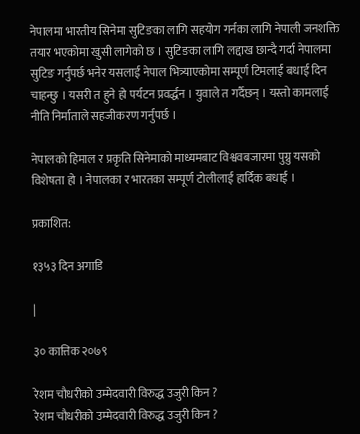नेपालमा भारतीय सिनेमा सुटिङका लागि सहयोग गर्नका लागि नेपाली जनशक्ति तयार भएकोमा खुसी लागेको छ । सुटिङका लागि लद्दाख छान्दै गर्दा नेपालमा सुटिङ गर्नुपर्छ भनेर यसलाई नेपाल भित्र्याएकोमा सम्पूर्ण टिमलाई बधाई दिन चाहन्छु । यसरी त हुने हो पर्यटन प्रवर्द्धन । युवाले त गर्दैछन् । यस्तो कामलाई नीति निर्माताले सहजीकरण गर्नुपर्छ ।

नेपालको हिमाल र प्रकृति सिनेमाको माध्यमबाट विश्ववबजारमा पुग्नु यसको विशेषता हो । नेपालका र भारतका सम्पूर्ण टोलीलाई हार्दिक बधाई ।

प्रकाशित:

१३५३ दिन अगाडि

|

३० कात्तिक २०७९

रेशम चौधरीको उम्मेदवारी विरुद्ध उजुरी किन ?
रेशम चौधरीको उम्मेदवारी विरुद्ध उजुरी किन ?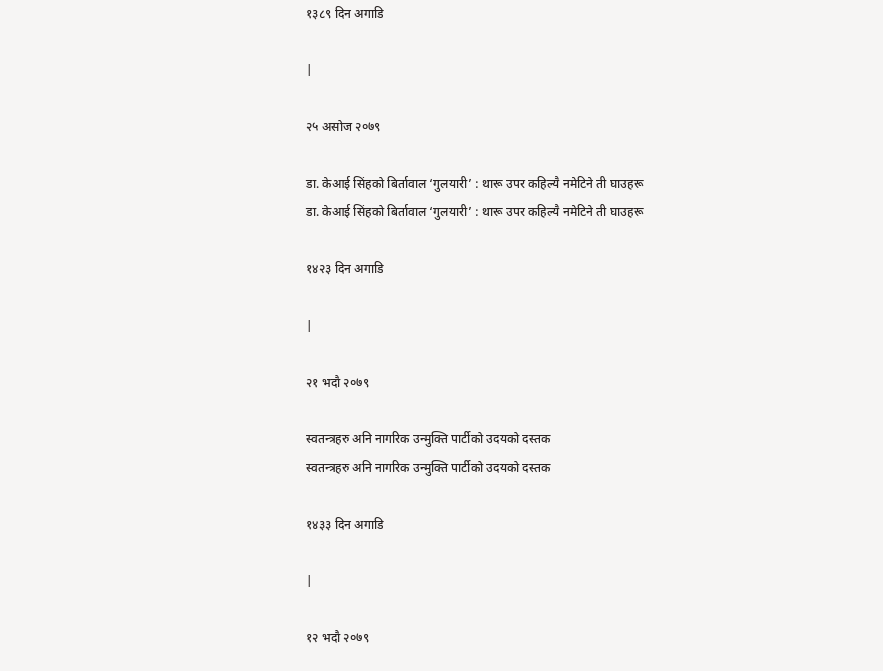१३८९ दिन अगाडि

|

२५ असोज २०७९

डा. केआई सिंहको बिर्तावाल ‘गुलयारी’ : थारू उपर कहिल्यै नमेटिने ती घाउहरू
डा. केआई सिंहको बिर्तावाल ‘गुलयारी’ : थारू उपर कहिल्यै नमेटिने ती घाउहरू

१४२३ दिन अगाडि

|

२१ भदौ २०७९

स्वतन्त्रहरु अनि नागरिक उन्मुक्ति पार्टीको उदयको दस्तक
स्वतन्त्रहरु अनि नागरिक उन्मुक्ति पार्टीको उदयको दस्तक

१४३३ दिन अगाडि

|

१२ भदौ २०७९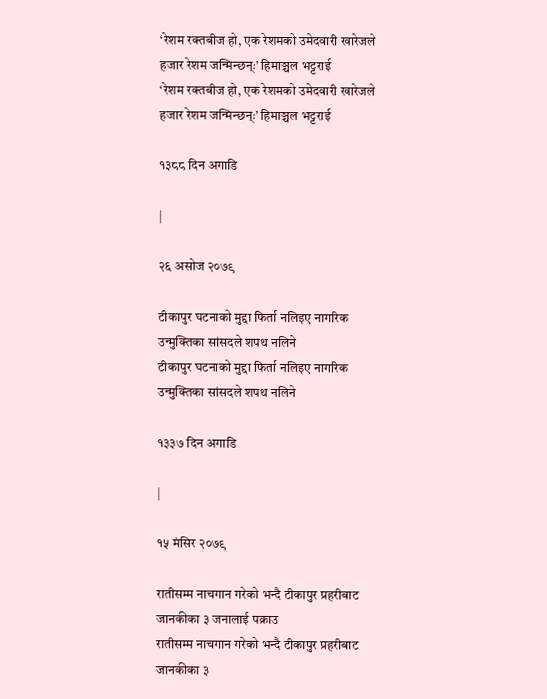‘रेशम रक्तबीज हो, एक रेशमको उमेदवारी खारेजले हजार रेशम जन्मिन्छन्ः’ हिमाञ्चल भट्टराई
‘रेशम रक्तबीज हो, एक रेशमको उमेदवारी खारेजले हजार रेशम जन्मिन्छन्ः’ हिमाञ्चल भट्टराई

१३८८ दिन अगाडि

|

२६ असोज २०७९

टीकापुर घटनाको मुद्दा फिर्ता नलिइए नागरिक उन्मुक्तिका सांसदले शपथ नलिने
टीकापुर घटनाको मुद्दा फिर्ता नलिइए नागरिक उन्मुक्तिका सांसदले शपथ नलिने

१३३७ दिन अगाडि

|

१५ मंसिर २०७९

रातीसम्म नाचगान गरेको भन्दै टीकापुर प्रहरीबाट जानकीका ३ जनालाई पक्राउ
रातीसम्म नाचगान गरेको भन्दै टीकापुर प्रहरीबाट जानकीका ३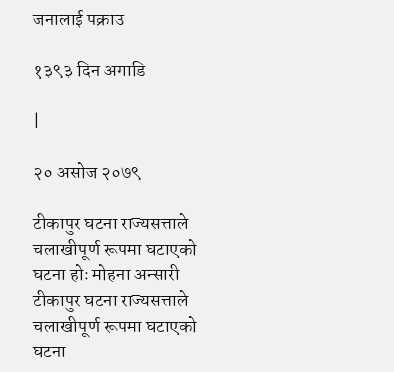जनालाई पक्राउ

१३९३ दिन अगाडि

|

२० असोज २०७९

टीकापुर घटना राज्यसत्ताले चलाखीपूर्ण रूपमा घटाएको घटना होः मोहना अन्सारी
टीकापुर घटना राज्यसत्ताले चलाखीपूर्ण रूपमा घटाएको घटना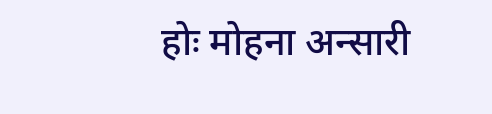होः मोहना अन्सारी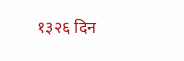१३२६ दिन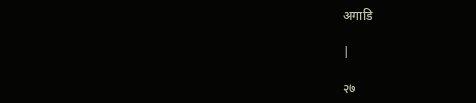अगाडि

|

२७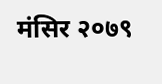मंसिर २०७९